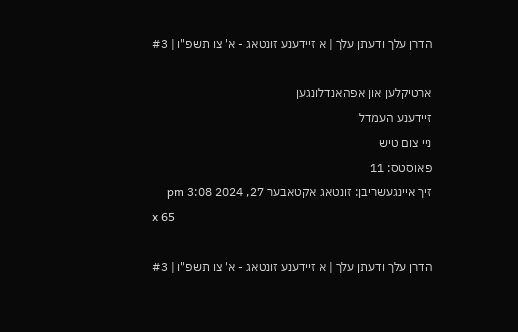הדרן עלך ודעתן עלך | א זיידענע זונטאג - א' צו תשפ"ו | #3

ארטיקלען און אפהאנדלונגען
זיידענע העמדל
ניי צום טיש
פאוסטס: 11
זיך איינגעשריבן: זונטאג אקטאבער 27, 2024 3:08 pm
x 65

הדרן עלך ודעתן עלך | א זיידענע זונטאג - א' צו תשפ"ו | #3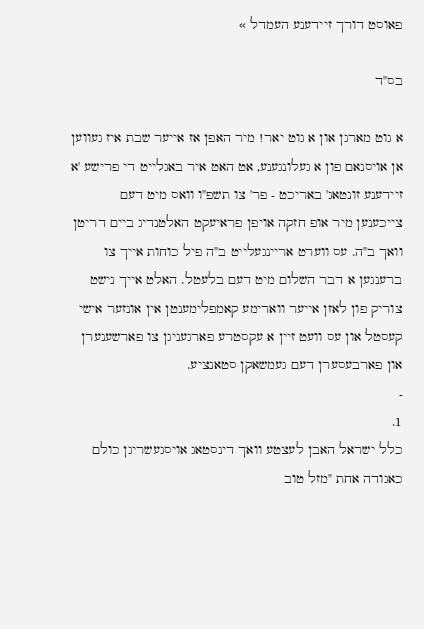פאוסט דורך זיידענע העמדל »

בס"ד

א גוט מארגן און א גוט יאר! מיר האפן אז אייער שבת איז געווען אן אויסנאם פון א געלונגענע, אט האט איר באגלייט די פרישע 'א זיידענע זונטאג' באריכט - פר' צו תשפ"ו וואס מיט דעם צייכענען מיר אופ חזקה אויפן פראיעקט האלטנדיג ביים דריטן וואך ב"ה. עס ווערט אריינגעלייט ב"ה פיל כוחות אייך צו ברענגען א דבר השלום מיט דעם בלעטל. האלט אייך נישט צוריק פון לאזן אייער ווארימע קאמפלימענטן אין אונזער אישי קעסטל און עס וועט זיין א עקסטרע פארגעניגן צו פארשענערן און פארבעסערן דעם געמשאקן סטאנציע.
-
1.
כלל ישראל האבן לעצטע וואך דינסטאג אויסגעשריגן כולם כאגודה אחת "מזל טוב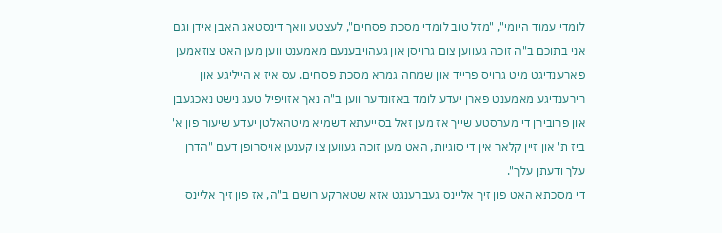לומדי עמוד היומי", "מזל טוב לומדי מסכת פסחים", לעצטע וואך דינסטאג האבן אידן וגם אני בתוכם ב"ה זוכה געווען צום גרויסן און געהויבענעם מאמענט ווען מען האט צוזאמען פארענדיגט מיט גרויס פרייד און שמחה גמרא מסכת פסחים. עס איז א הייליגע און רירענדיגע מאמענט פארן יעדע לומד באזונדער ווען ב"ה נאך אזויפיל טעג נישט נאכגעבן און פרובירן די מערסטע שייך אז מען זאל בסייעתא דשמיא מיטהאלטן יעדע שיעור פון א' ביז ת' און זיין קלאר אין די סוגיות, האט מען זוכה געווען צו קענען אויסרופן דעם "הדרן עלך ודעתן עלך".
די מסכתא האט פון זיך אליינס געברענגט אזא שטארקע רושם ב"ה, אז פון זיך אליינס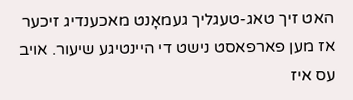האט זיך טאג-טעגליך געמאָנט מאכענדיג זיכער אז מען פארפאסט נישט די היינטיגע שיעור. אויב עס איז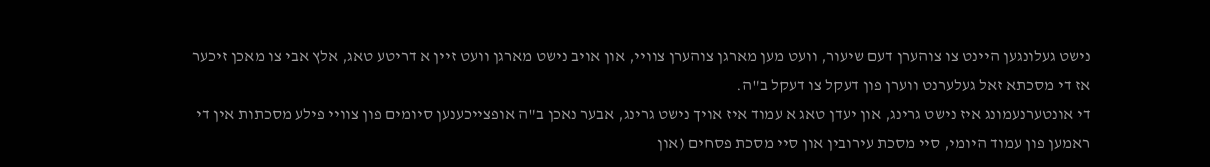נישט געלונגען היינט צו צוהערן דעם שיעור, וועט מען מארגן צוהערן צוויי, און אויב נישט מארגן וועט זיין א דריטע טאג, אלץ אבי צו מאכן זיכער אז די מסכתא זאל געלערנט ווערן פון דעקל צו דעקל ב"ה.
די אונטערנעמונג איז נישט גרינג, און יעדן טאג א עמוד איז אויך נישט גרינג, אבער נאכן ב"ה אופצייכענען סיומים פון צוויי פילע מסכתות אין די ראמען פון עמוד היומי, סיי מסכת עירובין און סיי מסכת פסחים (און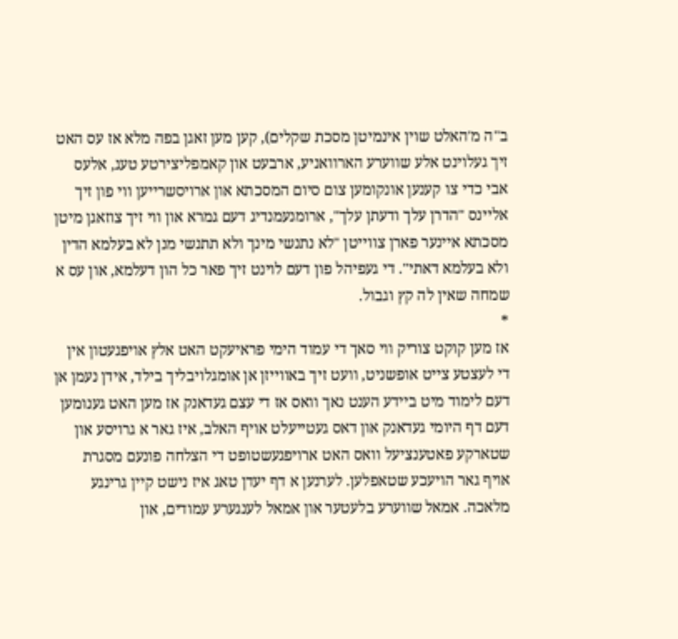ב"ה מ'האלט שוין אינמיטן מסכת שקלים), קען מען זאגן בפה מלא אז עס האט זיך געלוינט אלע שווערע הארוואניע, ארבעט און קאמפליצירטע טעג, אלעס אבי כדי צו קענען אונקומען צום סיום המסכתא און ארויסשרייען ווי פון זיך אליינס "הדרן עלך ודעתן עלך", ארומנעמנדיג דעם גמרא און ווי זיך צוזאגן מיטן מסכתא איינער פארן צווייטן "לא נתנשי מינך ולא תתנשי מנן לא בעלמא הדין ולא בעלמא דאתי". די געפיהל פון דעם לוינט זיך פאר כל הון דעלמא, און עס א שמחה שאין לה קץ וגבול.
*
אז מען קוקט צוריק ווי סאך די עמוד הימי פראיעקט האט אלץ אויפגעטון אין די לעצטע צייט אופשניט, וועט זיך באווייזן אן אומגלויבליך בילד, אידן נעמן אן דעם לימוד מיט ביידע הענט נאך וואס אז די עצם געדאנק אז מען האט גענומען דעם דף היומי געדאנק און דאס געטייעלט אויף האלב, איז גאר א גרויסע און שטארקע פאטענציעל וואס האט ארויפגעשטופט די הצלחה פונעם מסגרת אויף גאר הויעכע שטאפלען. לערנען א דף יעדן טאג איז נישט קיין גרינגע מלאכה. אמאל שווערע בלעטער און אמאל לענגערע עמודים, און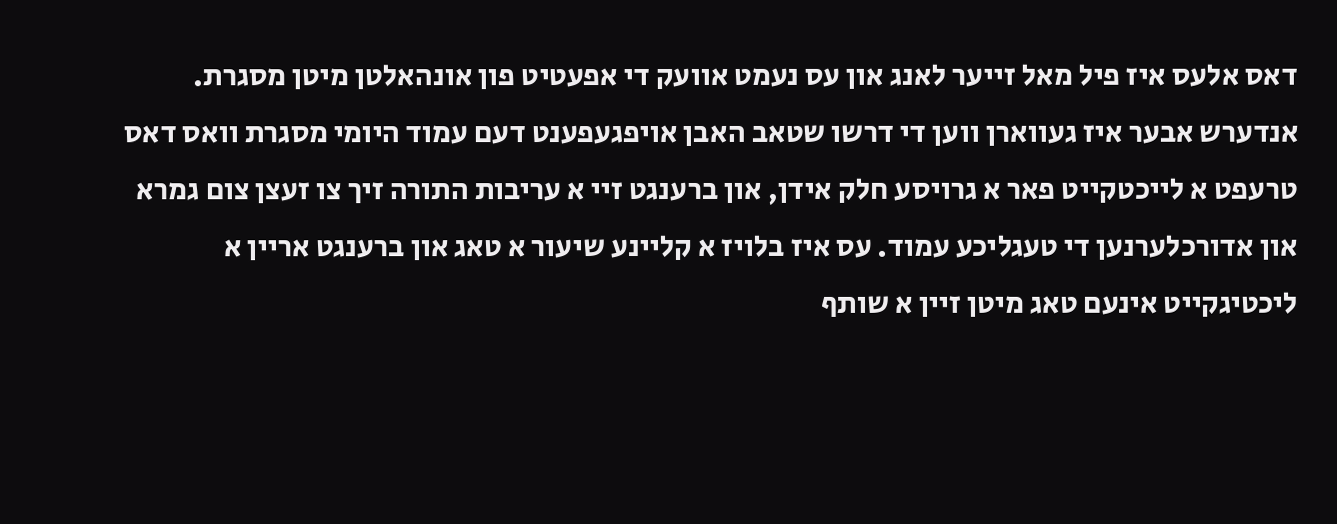דאס אלעס איז פיל מאל זייער לאנג און עס נעמט אוועק די אפעטיט פון אונהאלטן מיטן מסגרת.
אנדערש אבער איז געווארן ווען די דרשו שטאב האבן אויפגעפענט דעם עמוד היומי מסגרת וואס דאס טרעפט א לייכטקייט פאר א גרויסע חלק אידן, און ברענגט זיי א עריבות התורה זיך צו זעצן צום גמרא און אדורכלערנען די טעגליכע עמוד. עס איז בלויז א קליינע שיעור א טאג און ברענגט אריין א ליכטיגקייט אינעם טאג מיטן זיין א שותף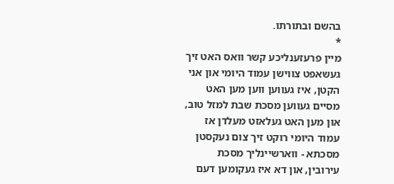בהשם ובתורתו.
*
מיין פרעזענליכע קשר וואס האט זיך געשאפט צווישן עמוד היומי און אני הקטן, איז געווען ווען מען האט מסיים געווען מסכת שבת למזל טוב, און מען האט געלאזט מעלדן אז עמוד היומי רוקט זיך צום נעקסטן מסכתא - ווארשיינליך מסכת עירובין, און דא איז געקומען דעם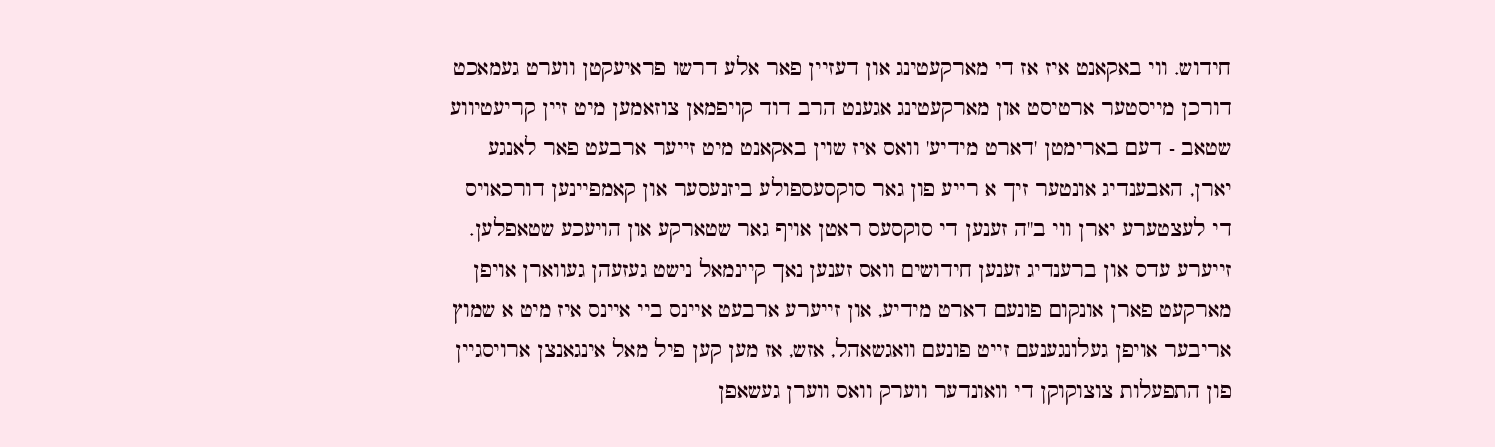חידוש. ווי באקאנט איז אז די מארקעטינג און דעזיין פאר אלע דרשו פראיעקטן ווערט געמאכט דורכן מייסטער ארטיסט און מארקעטינג אגענט הרב דוד קויפמאן צוזאמען מיט זיין קריעטיווע שטאב - דעם בארימטן 'דארט מידיע' וואס איז שוין באקאנט מיט זייער ארבעט פאר לאנגע יארן, האבענדיג אונטער זיך א רייע פון גאר סוקסעספולע ביזנעסער און קאמפיינען דורכאויס די לעצטערע יארן ווי ב"ה זענען די סוקסעס ראטן אויף גאר שטארקע און הויעכע שטאפלען.
זייערע עדס און ברענדיג זענען חידושים וואס זענען נאך קיינמאל נישט געזעהן געווארן אויפן מארקעט פארן אונקום פונעם דארט מידיע, און זייערע ארבעט איינס ביי איינס איז מיט א שמוץ אריבער אויפן געלונגענעם זייט פונעם וואגשאהל, אזש, אז מען קען פיל מאל אינגאנצן ארויסגיין פון התפעלות צוצוקוקן די וואונדער ווערק וואס ווערן געשאפן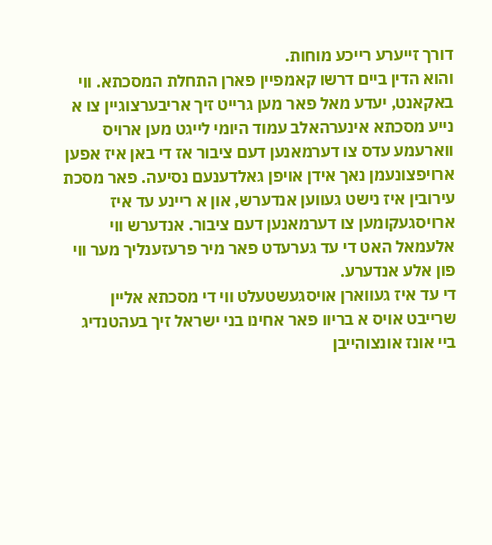דורך זייערע רייכע מוחות.
והוא הדין ביים דרשו קאמפיין פארן התחלת המסכתא. ווי באקאנט, יעדע מאל פאר מען גרייט זיך אריבערצוגיין צו א נייע מסכתא אינערהאלב עמוד היומי לייגט מען ארויס ווארעמע עדס צו דערמאנען דעם ציבור אז די באן איז אפען ארויפצונעמן נאך אידן אויפן גאלדענעם נסיעה. פאר מסכת עירובין איז נישט געווען אנדערש, און א ריינע עד איז ארויסגעקומען צו דערמאנען דעם ציבור. אנדערש ווי אלעמאל האט די עד גערעדט פאר מיר פרעזענליך מער ווי פון אלע אנדערע.
די עד איז געווארן אויסגעשטעלט ווי די מסכתא אליין שרייבט אויס א בריוו פאר אחינו בני ישראל זיך בעהטנדיג ביי אונז אונצוהייבן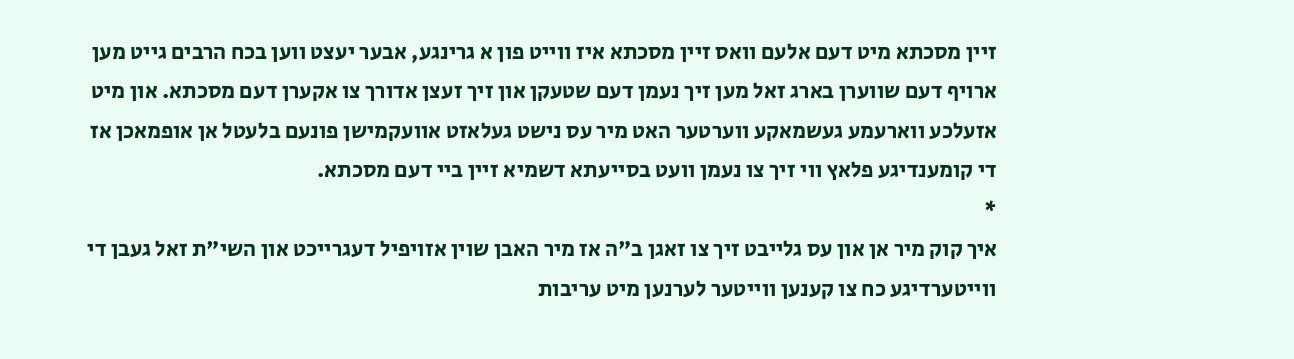זיין מסכתא מיט דעם אלעם וואס זיין מסכתא איז ווייט פון א גרינגע, אבער יעצט ווען בכח הרבים גייט מען ארויף דעם שווערן בארג זאל מען זיך נעמן דעם שטעקן און זיך זעצן אדורך צו אקערן דעם מסכתא. און מיט אזעלכע ווארעמע געשמאקע ווערטער האט מיר עס נישט געלאזט אוועקמישן פונעם בלעטל אן אופמאכן אז די קומענדיגע פלאץ ווי זיך צו נעמן וועט בסייעתא דשמיא זיין ביי דעם מסכתא.
*
איך קוק מיר אן און עס גלייבט זיך צו זאגן ב"ה אז מיר האבן שוין אזויפיל דעגרייכט און השי"ת זאל געבן די ווייטערדיגע כח צו קענען ווייטער לערנען מיט עריבות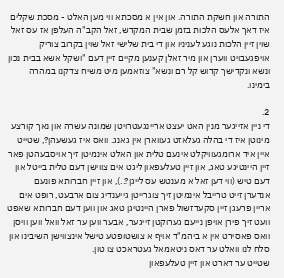התורה און חשקת התורה. און אין א מסכתא ווי מען האלט - מסכת שקלים איז דאך אלעס הלכות בזמן שבית המקדש, זאל הקב"ה העלפן אז עס זאל שוין זיין הלכות נוגע לעניניו און די בית שלישי זאל שוין בקרוב צוריק אויפגעבויט ווערן און מיר זאלן קענען מקיים זיין דעם "ושקל אשא בבית נכון ונשא ונקדישך קדוש קל רם ונשא" צוזאמען מיט משיח צדקנו במהרה בימינו.

2.
די ניין אזייגער מנין האט יעצט אריינגעטרויטן שמונה עשרה און נאך קורצע מינוטן איז די בהלה געלאזט געווארן אין גאנג. וואס איז געשעהן?, שטייט איין איד ארומגעוויקלט אינעם טלית און האלט אינמיטן זיך אויסבעהטן פאר זיין היינטיגע טאג, און זיין טעלעפאון ליגט אים צווישן דעם טלית בייטל און דעם טיש (ווי דען זאל א מענטש עס לייגן?..), און זיין חברותא פונעם אנדערן זייט טרייבל אינמיטן זיך צוגרייטן גייענדיג צום ארבעט, רופט אים אריין פרעגן זיין סקעדזשול פארן היינטיגן טאג און ווען דעם חברותא שאפט וועט זיך פירן אויפן נייעם גערוקטן זייגער, אבער ווען ער זאל וואל ווען וויסן וואס פאסירט אין א ביהמ"ד אויף א צושטופטע טישל אינצווישן השיבינו און סלח לנו וואלט ער דאס ניטאמאל געטראכט צו טון.
שטייט ער דארט און זיין טעלעפאון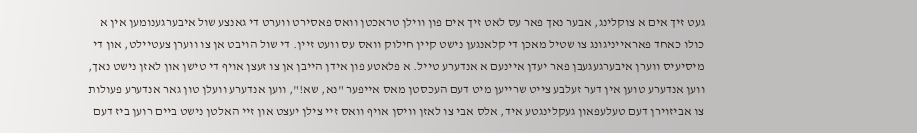געט זיך אים א צוקלינג, אבער נאך פאר עס לאט זיך אים פון ווילן טראכטן וואס פאסירט ווערט די גאנצע שול איבערגענומען אין א כולו כאחד פאראייניגונג צו שטיל מאכן די קלאנגען נישט קיין חילוק וואס עס וועט זיין. די שול הויבט אן צו ווערן צעטיילט, און די מיסיעיס ווערן איבערגעגעבן פאר יעדן איינעם א אנדערע טייל. א פלאטע פון אידן הייבן אן צו זעצן אויף די טישן און לאזן נישט נאך, ווען אנדערע טוען אין דער זעלבע צייט שרייען מיט דעם העכסטן מאס אייפער "נא, שא!", ווען אנדערע וועלן טון גאר אנדערע פעולות צו אביזוירן דעם טעלעפאון געקלינגטע איד, אלס אבי צו לאזן וויסן אויף וואס זיי צילן יעצט און זיי האלטן נישט ביים רוען ביז דעם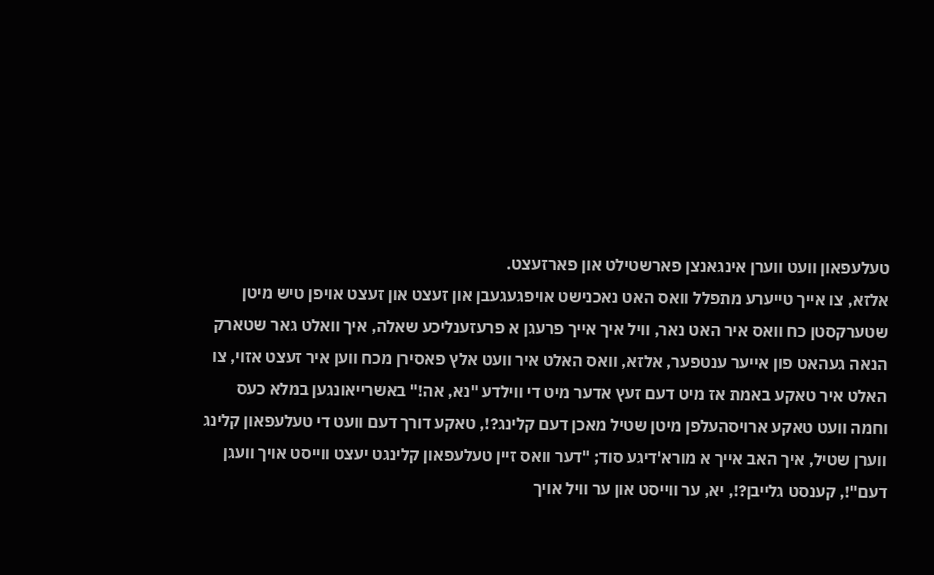טעלעפאון וועט ווערן אינגאנצן פארשטילט און פארזעצט.
אלזא, צו אייך טייערע מתפלל וואס האט נאכנישט אויפגעגעבן און זעצט און זעצט אויפן טיש מיטן שטערקסטן כח וואס איר האט נאר, וויל איך אייך פרעגן א פרעזענליכע שאלה, איך וואלט גאר שטארק הנאה געהאט פון אייער ענטפער, אלזא, וואס האלט איר וועט אלץ פאסירן מכח ווען איר זעצט אזוי, צו האלט איר טאקע באמת אז מיט דעם זעץ אדער מיט די ווילדע "נא, אה!" באשרייאונגען במלא כעס וחמה וועט טאקע ארויסהעלפן מיטן שטיל מאכן דעם קלינג?!, טאקע דורך דעם וועט די טעלעפאון קלינג ווערן שטיל, איך האב אייך א מורא'דיגע סוד; "דער וואס זיין טעלעפאון קלינגט יעצט ווייסט אויך וועגן דעם"!, קענסט גלייבן?!, יא, ער ווייסט און ער וויל אויך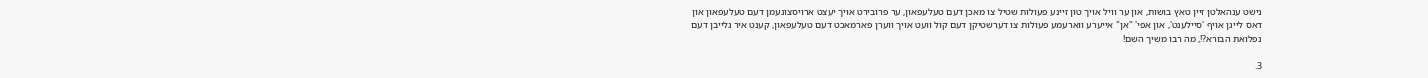נישט ענהאלטן זיין טאץ בושות, און ער וויל אויך טון זיינע פעולות שטיל צו מאכן דעם טעלעפאון, ער פרובירט אויך יעצט ארויסצונעמן דעם טעלעפאון און דאס לייגן אויף 'סיילענט', און אפי' "אן" אייערע ווארעמע פעולות צו דערשטיקן דעם קול וועט אויך ווערן פארמאכט דעם טעלעפאון, קענט איר גלייבן דעם נפלואת הבורא?!, מה רבו משיך השם!

3.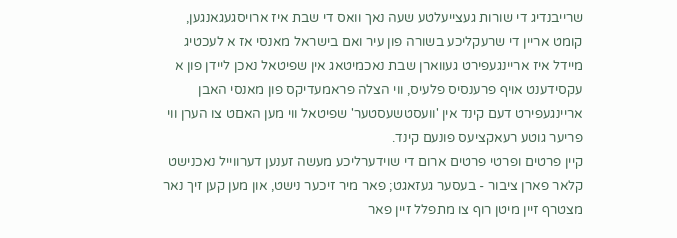שרייבנדיג די שורות געצייעלטע שעה נאך וואס די שבת איז ארויסגעגאנגען, קומט אריין די שרעקליכע בשורה פון עיר ואם בישראל מאנסי אז א לעכטיג מיידל איז אריינגעפירט געווארן שבת נאכמיטאג אין שפיטאל נאכן ליידן פון א עקסידענט אויף פרענסיס פלעיס, ווי הצלה פראמעדיקס פון מאנסי האבן אריינגעפירט דעם קינד אין 'וועסטשעסטער' שפיטאל ווי מען האםט צו הערן ווי פריער גוטע רעאקציעס פונעם קינד.
קיין פרטים ופרטי פרטים ארום די שוידערליכע מעשה זענען דערווייל נאכנישט קלאר פארן ציבור - בעסער געזאגט; פאר מיר זיכער נישט, און מען קען זיך נאר מצטרף זיין מיטן רוף צו מתפלל זיין פאר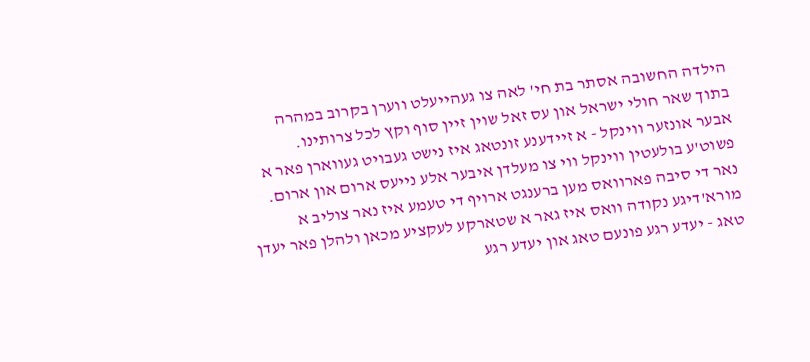הילדה החשובה אסתר בת חי' לאה צו געהייעלט ווערן בקרוב במהרה בתוך שאר חולי ישראל און עס זאל שוין זיין סוף וקץ לכל צרותינו.
אבער אונזער ווינקל - א זיידענע זונטאג איז נישט געבויט געווארן פאר א פשוט'ע בולעטין ווינקל ווי צו מעלדן איבער אלע נייעס ארום און ארום. נאר די סיבה פארוואס מען ברענגט ארויף די טעמע איז נאר צוליב א מורא'דיגע נקודה וואס איז גאר א שטארקע לעקציע מכאן ולהלן פאר יעדן טאג - יעדע רגע פונעם טאג און יעדע רגע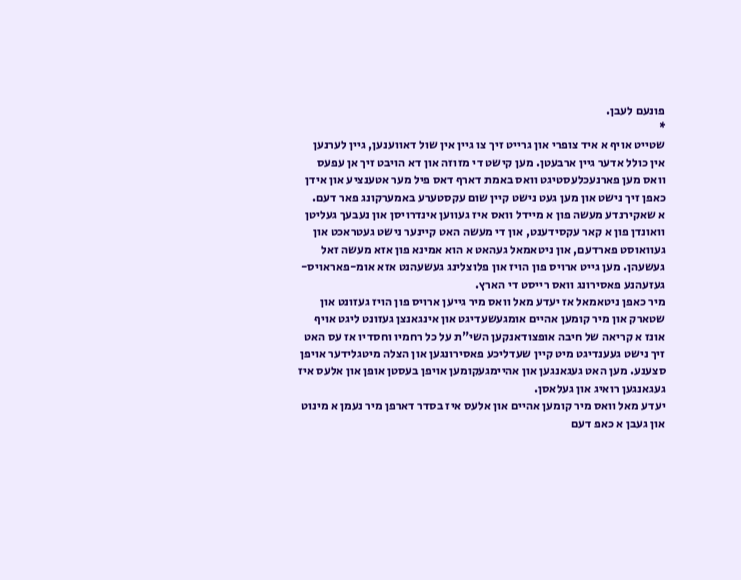פונעם לעבן.
*
שטייט אויף א איד צופרי און גרייט זיך צו גיין אין שול דאווענען, גיין לערנען אין כולל אדער גיין ארבעטן. מען קישט די מזוזה און דא הויבט זיך אן עפעס וואס מען פארנעכלעסטיגט וואס באמת דארף דאס פיל מער אטענציע און אידן כאפן זיך נישט און מען געט נישט קיין שום עקסטערע באמערקונג פאר דעם.
א שאקירנדע מעשה פון א מיידל וואס איז געווען אינדרויסן און נעבעך געליטן וואונדן פון א קאר עקסידענט, און די מעשה האט קיינער נישט געטראכט און געוואוסט פארדעם, און ניטאמאל געהאט א הוא אמינא פון אזא מעשה זאל געשעהן. מען גייט ארויס פון הויז און פלוצלינג געשעהנט אזא אומ-פאראויס-געזעהנע פאסירונג וואס רייסט די הארץ.
מיר כאפן ניטאמאל אז יעדע מאל וואס מיר גייען ארויס פון הויז געזונט און שטארק און מיר קומען אהיים אומגעשעדיגט און אינגאנצן געזונט ליגט אויף אונז א קריאה של חיבה אופצודאנקען השי"ת על כל רחמיו וחסדיו אז עס האט זיך נישט געענדיגט מיט קיין שעדליכע פאסירונגען און הצלה מיטגלידער אויפן סצענע. מען האט געגאנגען און אהיימגעקומען אויפן בעסטן אופן און אלעס איז געגאנגען רואיג און געלאסן.
יעדע מאל וואס מיר קומען אהיים און אלעס איז בסדר דארפן מיר נעמן א מינוט און געבן א כאפ דעם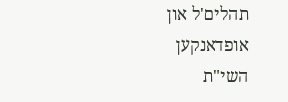תהלים'ל און אופדאנקען השי"ת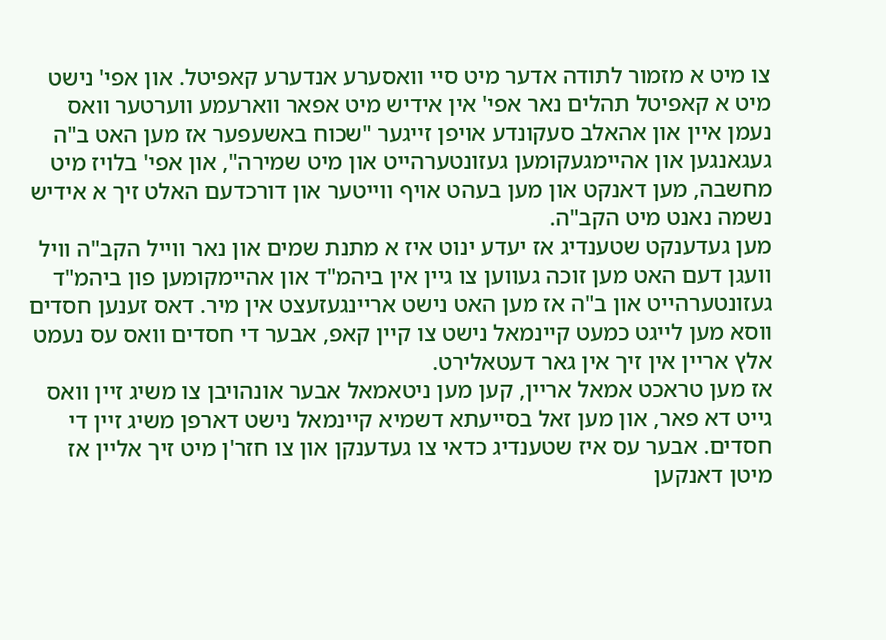צו מיט א מזמור לתודה אדער מיט סיי וואסערע אנדערע קאפיטל. און אפי' נישט מיט א קאפיטל תהלים נאר אפי' אין אידיש מיט אפאר ווארעמע ווערטער וואס נעמן איין און אהאלב סעקונדע אויפן זייגער "שכוח באשעפער אז מען האט ב"ה געגאנגען און אהיימגעקומען געזונטערהייט און מיט שמירה", און אפי' בלויז מיט מחשבה, מען דאנקט און מען בעהט אויף ווייטער און דורכדעם האלט זיך א אידיש נשמה נאנט מיט הקב"ה.
מען געדענקט שטענדיג אז יעדע ינוט איז א מתנת שמים און נאר ווייל הקב"ה וויל וועגן דעם האט מען זוכה געווען צו גיין אין ביהמ"ד און אהיימקומען פון ביהמ"ד געזונטערהייט און ב"ה אז מען האט נישט אריינגעזעצט אין מיר. דאס זענען חסדים ווסא מען לייגט כמעט קיינמאל נישט צו קיין קאפ, אבער די חסדים וואס עס נעמט אלץ אריין אין זיך אין גאר דעטאלירט.
אז מען טראכט אמאל אריין, קען מען ניטאמאל אבער אונהויבן צו משיג זיין וואס גייט דא פאר, און מען זאל בסייעתא דשמיא קיינמאל נישט דארפן משיג זיין די חסדים. אבער עס איז שטענדיג כדאי צו געדענקן און צו חזר'ן מיט זיך אליין אז מיטן דאנקען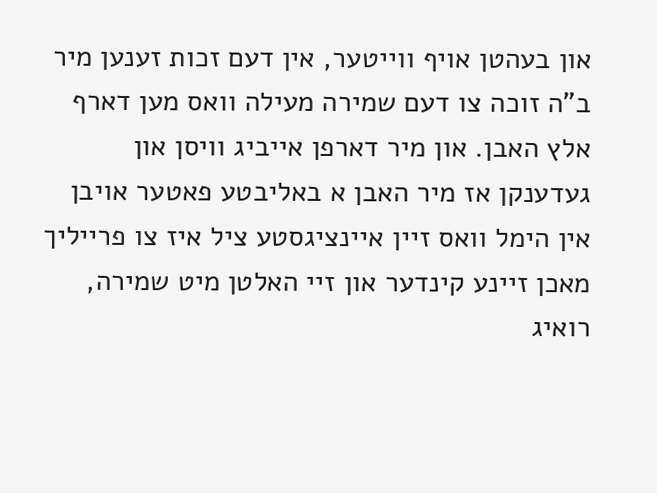און בעהטן אויף ווייטער, אין דעם זכות זענען מיר ב"ה זוכה צו דעם שמירה מעילה וואס מען דארף אלץ האבן. און מיר דארפן אייביג וויסן און געדענקן אז מיר האבן א באליבטע פאטער אויבן אין הימל וואס זיין איינציגסטע ציל איז צו פרייליך מאכן זיינע קינדער און זיי האלטן מיט שמירה, רואיג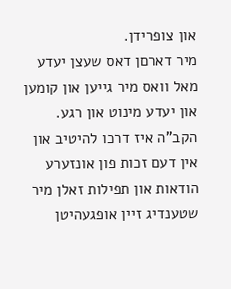און צופרידן.
מיר דארםן דאס שעצן יעדע מאל וואס מיר גייען און קומען און יעדע מינוט און רגע. הקב"ה איז דרכו להיטיב און אין דעם זכות פון אונזערע הודאות און תפילות זאלן מיר שטענדיג זיין אופגעהיטן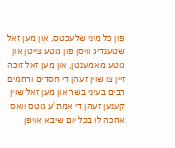פון כל מיני שלעכטס, און מען זאל שטענדיג וויסן פון גוטע צייטן און גוטע מאמענטן, און מען זאל זוכה זיין צו שוין זעהן די חסדים ורחמים רבים בעיני בשר און מען זאל שוין קענען זעהן די אמת'ע גוטס וואס אחכה לו בכל יום שיבא אויפן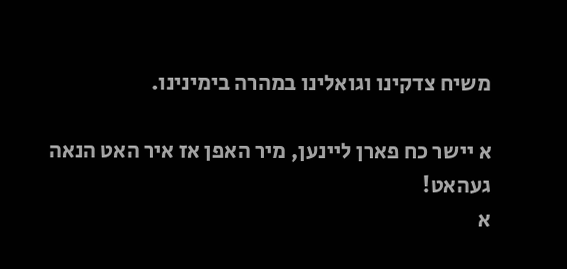משיח צדקינו וגואלינו במהרה בימינינו.

א יישר כח פארן ליינען, מיר האפן אז איר האט הנאה געהאט!
א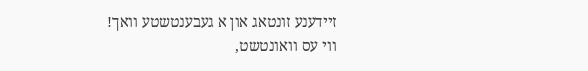זיידענע זונטאג און א געבענטשטע וואך!
ווי עס וואונטשט,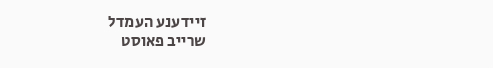זיידענע העמדל
שרייב פאוסט